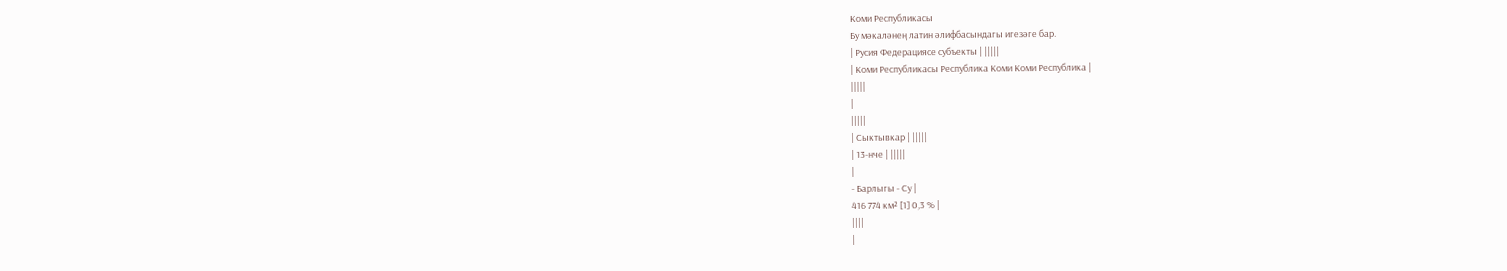Коми Республикасы
Бу мәкаләнең латин әлифбасындагы игезәге бар.
| Русия Федерациясе субъекты | |||||
| Коми Республикасы Республика Коми Коми Республика |
|||||
|
|||||
| Сыктывкар | |||||
| 13-нче | |||||
|
- Барлыгы - Су |
416 774 км² [1] 0,3 % |
||||
|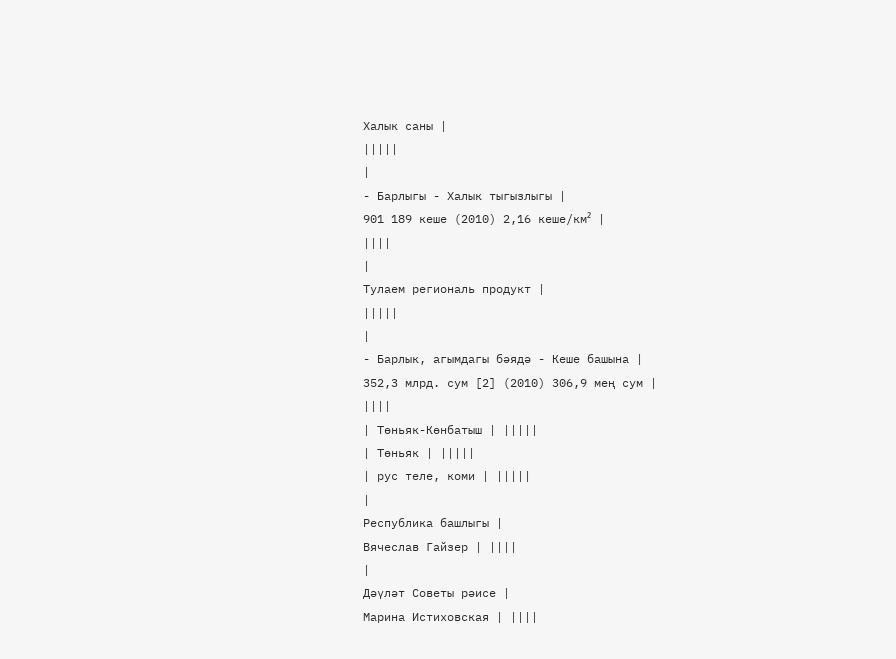Халык саны |
|||||
|
- Барлыгы - Халык тыгызлыгы |
901 189 кеше (2010) 2,16 кеше/км² |
||||
|
Тулаем региональ продукт |
|||||
|
- Барлык, агымдагы бәядә - Кеше башына |
352,3 млрд. сум [2] (2010) 306,9 мең сум |
||||
| Төньяк-Көнбатыш | |||||
| Төньяк | |||||
| рус теле, коми | |||||
|
Республика башлыгы |
Вячеслав Гайзер | ||||
|
Дәүләт Советы рәисе |
Марина Истиховская | ||||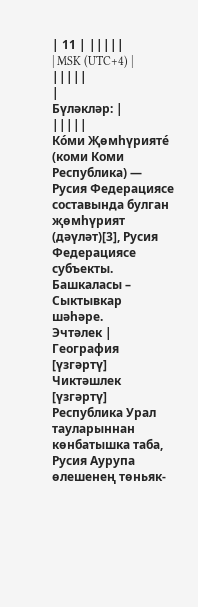| 11 | |||||
| MSK (UTC+4) | |||||
|
Бүләкләр: |
|||||
Ко́ми Җөмһүрияте́ (коми Коми Республика) — Русия Федерациясе составында булган җөмһүрият (дәүләт)[3], Русия Федерациясе субъекты.
Башкаласы – Сыктывкар шәһәре.
Эчтәлек |
География [үзгәртү]
Чиктәшлек [үзгәртү]
Республика Урал тауларыннан көнбатышка таба, Русия Аурупа өлешенең төньяк-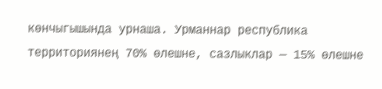көнчыгышында урнаша. Урманнар республика территориянең 70% өлешне, сазлыклар — 15% өлешне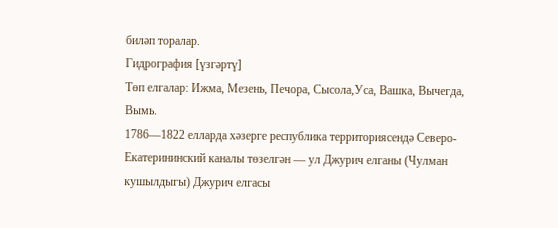биләп торалар.
Гидрография [үзгәртү]
Төп елгалар: Ижма, Мезень, Печора, Сысола,Уса, Вашка, Вычегда, Вымь.
1786—1822 елларда хәзерге республика территориясендә Северо-Екатерининский каналы төзелгән — ул Джурич елганы (Чулман кушылдыгы) Джурич елгасы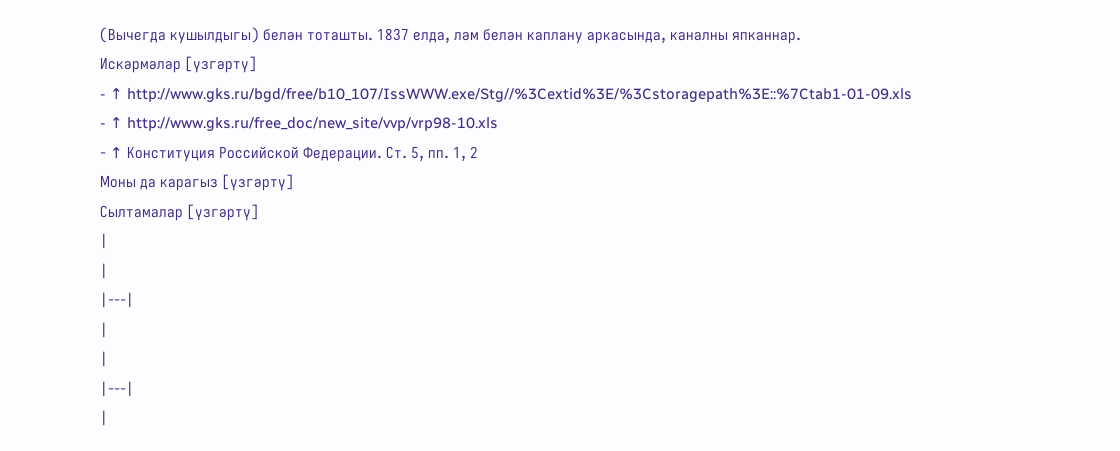(Вычегда кушылдыгы) белән тоташты. 1837 елда, ләм белән каплану аркасында, каналны япканнар.
Искәрмәләр [үзгәртү]
- ↑ http://www.gks.ru/bgd/free/b10_107/IssWWW.exe/Stg//%3Cextid%3E/%3Cstoragepath%3E::%7Ctab1-01-09.xls
- ↑ http://www.gks.ru/free_doc/new_site/vvp/vrp98-10.xls
- ↑ Конституция Российской Федерации. Ст. 5, пп. 1, 2
Моны да карагыз [үзгәртү]
Сылтамалар [үзгәртү]
|
|
|---|
|
|
|---|
|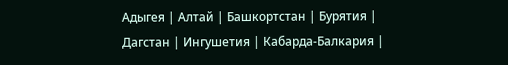Адыгея | Алтай | Башкортстан | Бурятия | Дагстан | Ингушетия | Кабарда-Балкария |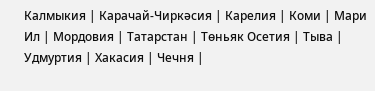Калмыкия | Карачай-Чиркәсия | Карелия | Коми | Мари Ил | Мордовия | Татарстан | Төньяк Осетия | Тыва | Удмуртия | Хакасия | Чечня |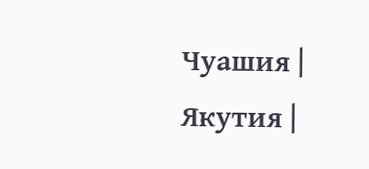Чуашия | Якутия |